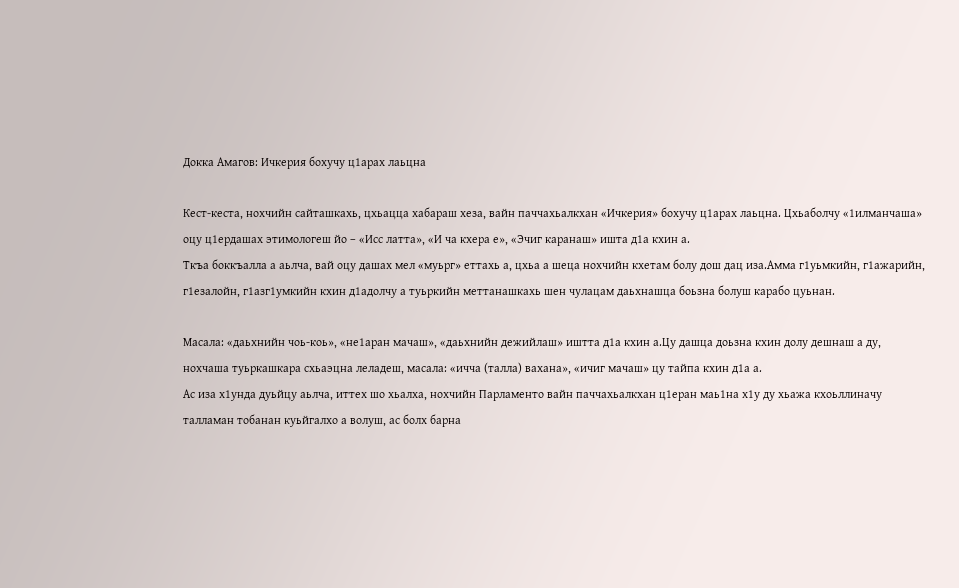Докка Амагов: Ичкерия бохучу ц1арах лаьцна

Кест-кеста, нохчийн сайташкахь, цхьацца хабараш хеза, вайн паччахьалкхан «Ичкерия» бохучу ц1арах лаьцна. Цхьаболчу «1илманчаша» оцу ц1ердашах этимологеш йо – «Исс латта», «И ча кхера е», «Эчиг каранаш» ишта д1а кхин а.
Ткъа боккъалла а аьлча, вай оцу дашах мел «муьрг» еттахь а, цхьа а шеца нохчийн кхетам болу дош дац иза.Амма г1уьмкийн, г1ажарийн, г1езалойн, г1азг1умкийн кхин д1адолчу а туьркийн меттанашкахь шен чулацам даьхнашца боьзна болуш карабо цуьнан.

Масала: «даьхнийн чоь-коь», «не1аран мачаш», «даьхнийн дежийлаш» иштта д1а кхин а.Цу дашца доьзна кхин долу дешнаш а ду, нохчаша туьркашкара схьаэцна леладеш, масала: «ичча (талла) вахана», «ичиг мачаш» цу тайпа кхин д1а а.
Ас иза х1унда дуьйцу аьлча, иттех шо хьалха, нохчийн Парламенто вайн паччахьалкхан ц1еран маь1на х1у ду хьажа кхоьллиначу талламан тобанан куьйгалхо а волуш, ас болх барна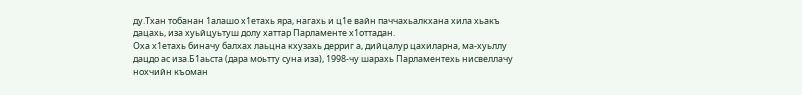ду.Тхан тобанан 1алашо х1етахь яра, нагахь и ц1е вайн паччахьалкхана хила хьакъ дацахь, иза хуьйцуьтуш долу хаттар Парламенте х1оттадан.
Оха х1етахь биначу балхах лаьцна кхузахь дерриг а, дийцалур цахиларна, ма-хуьллу дацдо ас иза.Б1аьста (дара моьтту суна иза), 1998-чу шарахь Парламентехь нисвеллачу нохчийн къоман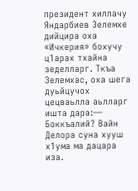президент хиллачу Яндарбиев Зелемхе дийцира оха «Ичкерия» бохучу ц1арах тхайна зеделларг. Ткъа Зелемхас, оха шега дуьйцучох цецваьлла аьлларг ишта дара:— Боккъалий? Вайн Делора суна хууш х1ума ма дацара иза.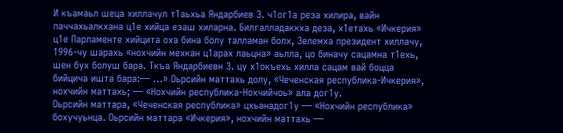И къамаьл шеца хиллачул т1аьхьа Яндарбиев З. ч1ог1а реза хилира, вайн паччахьалкхана ц1е хийца езаш хиларна. Билгалладаккха деза, х1етахь «Ичкерия» ц1е Парламенте хийцита оха бина болу талламан болх, Зелемха президент хиллачу, 1996-чу шарахь «нохчийн мехкан ц1арах лаьцна» аьлла, цо биначу сацамна т1ехь, шен бух болуш бара. Ткъа Яндарбиевн З. цу х1окъехь хилла сацам вай боцца бийцича ишта бара:— …» Оьрсийн маттахь долу, «Чеченская республика-Ичкерия», нохчийн маттахь; — «Нохчийн республика-Нохчийчоь» ала дог1у.
Оьрсийн маттара, «Чеченская республика» цхьанадог1у — «Нохчийн республика» бохучуьнца. Оьрсийн маттара «Ичкерия», нохчийн маттахь —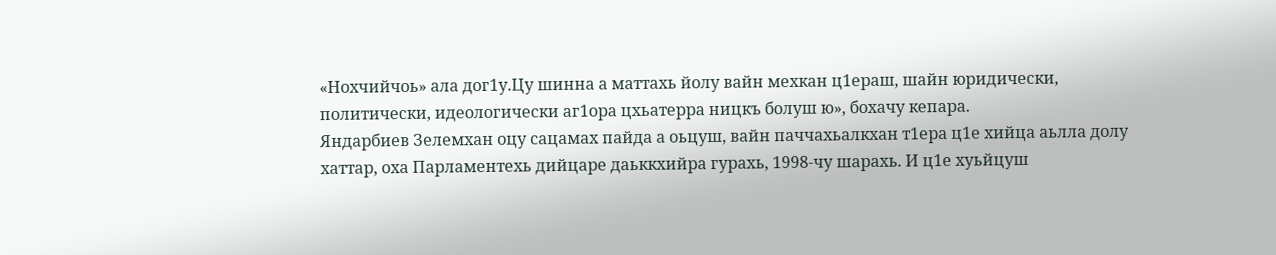«Нохчийчоь» ала дог1у.Цу шинна а маттахь йолу вайн мехкан ц1ераш, шайн юридически, политически, идеологически аг1ора цхьатерра ницкъ болуш ю», бохачу кепара.
Яндарбиев Зелемхан оцу сацамах пайда а оьцуш, вайн паччахьалкхан т1ера ц1е хийца аьлла долу хаттар, оха Парламентехь дийцаре даьккхийра гурахь, 1998-чу шарахь. И ц1е хуьйцуш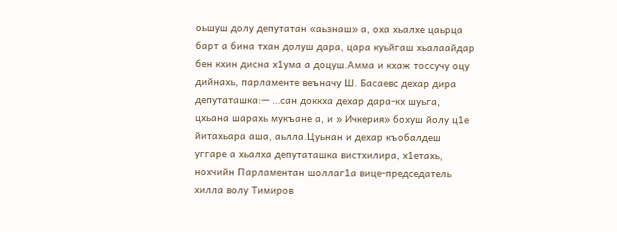оьшуш долу депутатан «аьзнаш» а, оха хьалхе цаьрца барт а бина тхан долуш дара, цара куьйгаш хьалаайдар бен кхин дисна х1ума а доцуш.Амма и кхаж тоссучу оцу дийнахь, парламенте веъначу Ш. Басаевс дехар дира депутаташка:— …сан доккха дехар дара-кх шуьга, цхьана шарахь мукъане а, и » Ичкерия» бохуш йолу ц1е йитахьара аша, аьлла.Цуьнан и дехар къобалдеш уггаре а хьалха депутаташка вистхилира, х1етахь, нохчийн Парламентан шоллаг1а вице-председатель хилла волу Тимиров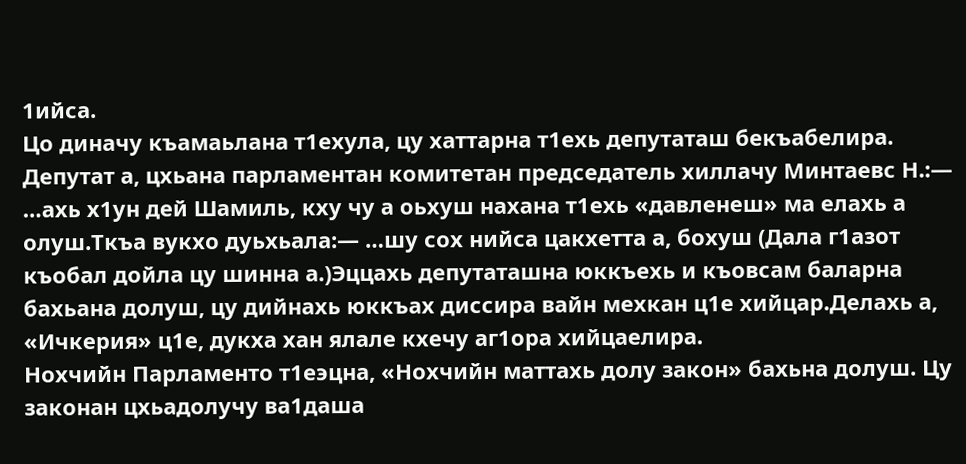1ийса.
Цо диначу къамаьлана т1ехула, цу хаттарна т1ехь депутаташ бекъабелира. Депутат а, цхьана парламентан комитетан председатель хиллачу Минтаевс Н.:— …ахь х1ун дей Шамиль, кху чу а оьхуш нахана т1ехь «давленеш» ма елахь а олуш.Ткъа вукхо дуьхьала:— …шу сох нийса цакхетта а, бохуш (Дала г1азот къобал дойла цу шинна а.)Эццахь депутаташна юккъехь и къовсам баларна бахьана долуш, цу дийнахь юккъах диссира вайн мехкан ц1е хийцар.Делахь а, «Ичкерия» ц1е, дукха хан ялале кхечу аг1ора хийцаелира.
Нохчийн Парламенто т1еэцна, «Нохчийн маттахь долу закон» бахьна долуш. Цу законан цхьадолучу ва1даша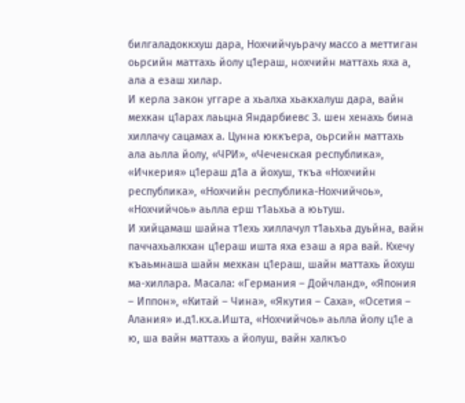билгаладоккхуш дара, Нохчийчуьрачу массо а меттиган оьрсийн маттахь йолу ц1ераш, нохчийн маттахь яха а, ала а езаш хилар.
И керла закон уггаре а хьалха хьакхалуш дара, вайн мехкан ц1арах лаьцна Яндарбиевс З. шен хенахь бина хиллачу сацамах а. Цунна юккъера, оьрсийн маттахь ала аьлла йолу, «ЧРИ», «Чеченская республика», «Ичкерия» ц1ераш д1а а йохуш, ткъа «Нохчийн республика», «Нохчийн республика-Нохчийчоь», «Нохчийчоь» аьлла ерш т1аьхьа а юьтуш.
И хийцамаш шайна т1ехь хиллачул т1аьхьа дуьйна, вайн паччахьалкхан ц1ераш ишта яха езаш а яра вай. Кхечу къаьмнаша шайн мехкан ц1ераш, шайн маттахь йохуш ма-хиллара. Масала: «Германия – Дойчланд», «Япония – Иппон», «Китай – Чина», «Якутия – Саха», «Осетия – Алания» и.д1.кх.а.Ишта, «Нохчийчоь» аьлла йолу ц1е а ю, ша вайн маттахь а йолуш, вайн халкъо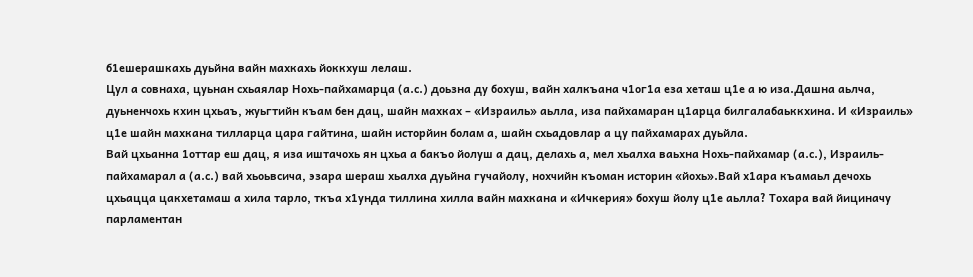б1ешерашкахь дуьйна вайн махкахь йоккхуш лелаш.
Цул а совнаха, цуьнан схьаялар Нохь-пайхамарца (а.с.) доьзна ду бохуш, вайн халкъана ч1ог1а еза хеташ ц1е а ю иза.Дашна аьлча, дуьненчохь кхин цхьаъ, жуьгтийн къам бен дац, шайн махках – «Израиль» аьлла, иза пайхамаран ц1арца билгалабаьккхина. И «Израиль» ц1е шайн махкана тилларца цара гайтина, шайн исторйин болам а, шайн схьадовлар а цу пайхамарах дуьйла.
Вай цхьанна 1оттар еш дац, я иза иштачохь ян цхьа а бакъо йолуш а дац, делахь а, мел хьалха ваьхна Нохь-пайхамар (а.с.), Израиль-пайхамарал а (а.с.) вай хьоьвсича, эзара шераш хьалха дуьйна гучайолу, нохчийн къоман историн «йохь».Вай х1ара къамаьл дечохь цхьацца цакхетамаш а хила тарло, ткъа х1унда тиллина хилла вайн махкана и «Ичкерия» бохуш йолу ц1е аьлла? Тохара вай йициначу парламентан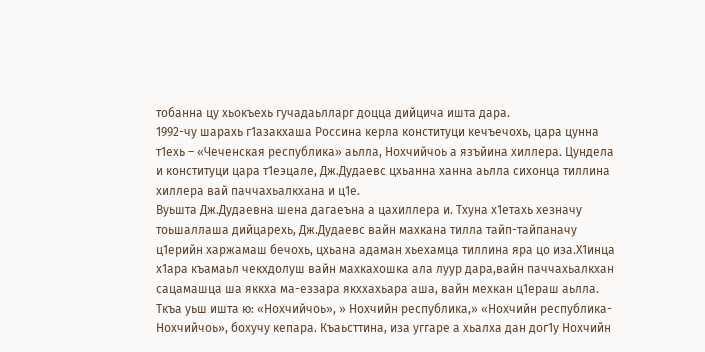тобанна цу хьокъехь гучадаьлларг доцца дийцича ишта дара.
1992-чу шарахь г1азакхаша Россина керла конституци кечъечохь, цара цунна т1ехь – «Чеченская республика» аьлла, Нохчийчоь а язъйина хиллера. Цундела и конституци цара т1еэцале, Дж.Дудаевс цхьанна ханна аьлла сихонца тиллина хиллера вай паччахьалкхана и ц1е.
Вуьшта Дж.Дудаевна шена дагаеъна а цахиллера и. Тхуна х1етахь хезначу тоьшаллаша дийцарехь, Дж.Дудаевс вайн махкана тилла тайп-тайпаначу ц1ерийн харжамаш бечохь, цхьана адаман хьехамца тиллина яра цо иза.Х1инца х1ара къамаьл чекхдолуш вайн махкахошка ала луур дара,вайн паччахьалкхан сацамашца ша яккха ма-еззара якххахьара аша, вайн мехкан ц1ераш аьлла.
Ткъа уьш ишта ю: «Нохчийчоь», » Нохчийн республика,» «Нохчийн республика-Нохчийчоь», бохучу кепара. Къаьсттина, иза уггаре а хьалха дан дог1у Нохчийн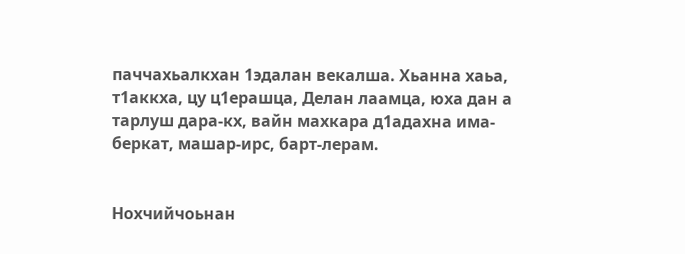паччахьалкхан 1эдалан векалша. Хьанна хаьа, т1аккха, цу ц1ерашца, Делан лаамца, юха дан а тарлуш дара-кх, вайн махкара д1адахна има-беркат, машар-ирс, барт-лерам.


Нохчийчоьнан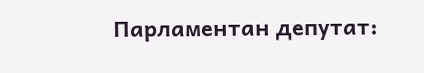Парламентан депутат: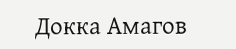Докка Амагов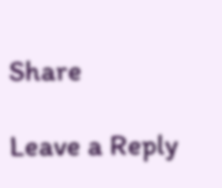Share

Leave a Reply